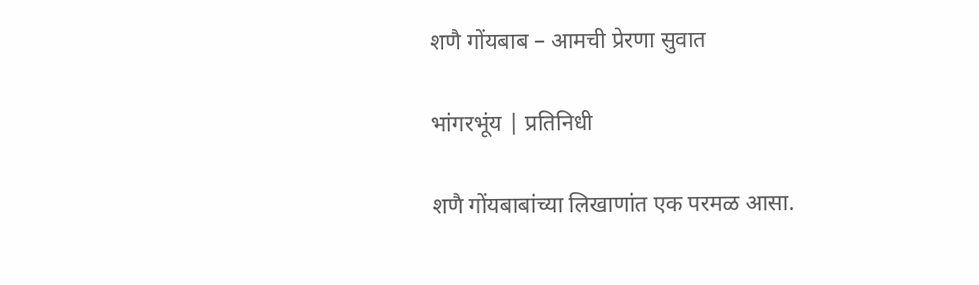शणै गोंयबाब – आमची प्रेरणा सुवात

भांगरभूंय | प्रतिनिधी

शणै गोंयबाबांच्या लिखाणांत एक परमळ आसा.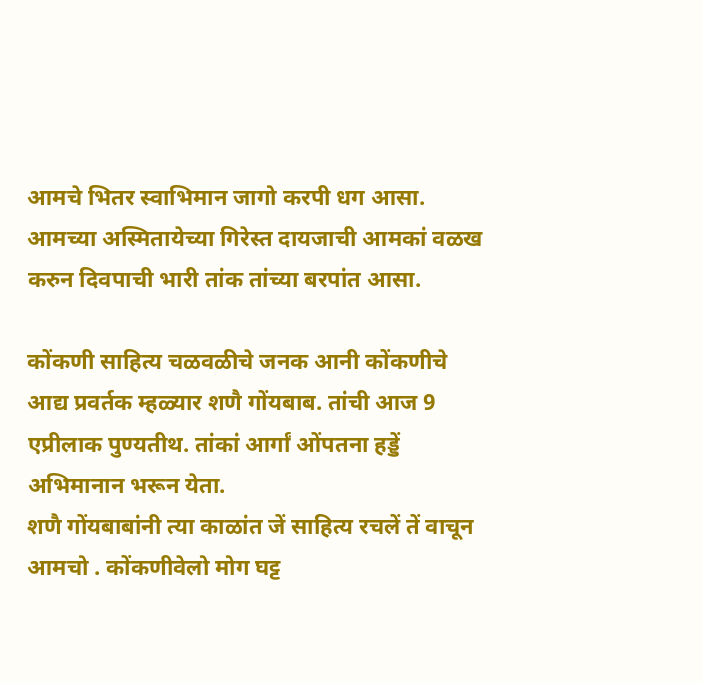आमचे भितर स्वाभिमान जागो करपी धग आसा. आमच्या अस्मितायेच्या गिरेस्त दायजाची आमकां वळख करुन दिवपाची भारी तांक तांच्या बरपांत आसा.

कोंकणी साहित्य चळवळीचे जनक आनी कोंकणीचे आद्य प्रवर्तक म्हळ्यार शणै गोंयबाब. तांची आज 9 एप्रीलाक पुण्यतीथ. तांकां आर्गां ओंपतना हड्डें अभिमानान भरून येता.
शणै गोंयबाबांनी त्या काळांत जें साहित्य रचलें तें वाचून आमचो . कोंकणीवेलो मोग घट्ट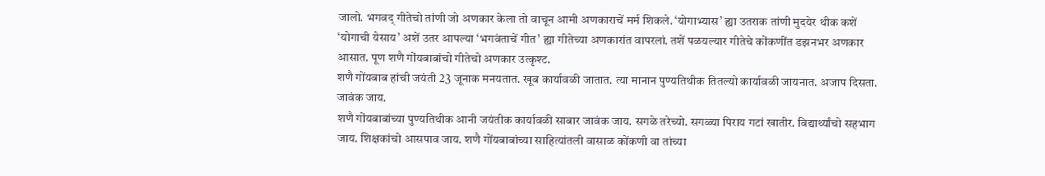जालो. भगवद् गीतेचो तांणी जो अणकार केला तो वाचून आमी अणकाराचें मर्म शिकले. ‘योगाभ्यास’ ह्या उतराक तांणी मुदयेर थीक कशें ‘योगाची येसाय’ अशें उतर आपल्या ‘भगवंताचें गीत’ ह्या गीतेच्या अणकारांत वापरलां. तशें पळयल्यार गीतेचे कोंकणींत डझनभर अणकार आसात. पूण शणै गोंयबाबांचो गीतेचो अणकार उत्कृश्ट.
शणै गोंयबाब हांची जयंती 23 जूनाक मनयतात. खूब कार्यावळी जातात. त्या मानान पुण्यतिथीक तितल्यो कार्यावळी जायनात. अजाप दिसता. जावंक जाय.
शणै गोंयबाबांच्या पुण्यतिथीक आनी जयंतीक कार्यावळी साबार जावंक जाय. सगळे तरेच्यो. सगळ्या पिराय गटां खातीर. विद्यार्थ्यांचो सहभाग जाय. शिक्षकांचो आसपाव जाय. शणै गोंयबाबांच्या साहित्यांतली वासाळ कोंकणी वा तांच्या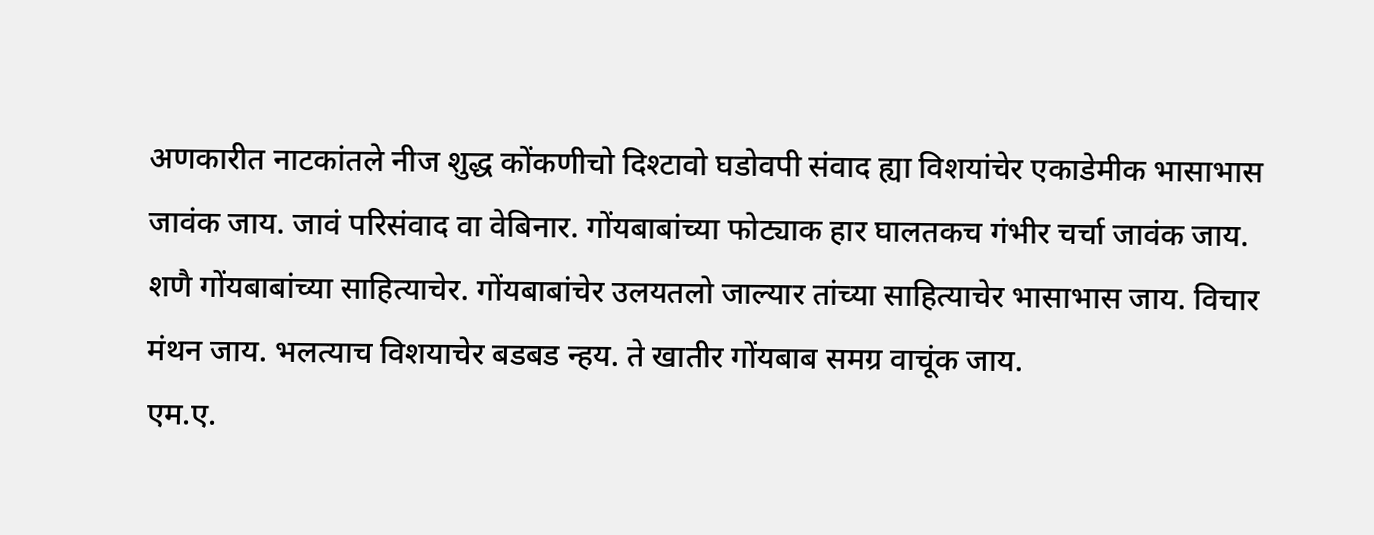अणकारीत नाटकांतले नीज शुद्ध कोंकणीचो दिश्टावो घडोवपी संवाद ह्या विशयांचेर एकाडेमीक भासाभास जावंक जाय. जावं परिसंवाद वा वेबिनार. गोंयबाबांच्या फोट्याक हार घालतकच गंभीर चर्चा जावंक जाय. शणै गोंयबाबांच्या साहित्याचेर. गोंयबाबांचेर उलयतलो जाल्यार तांच्या साहित्याचेर भासाभास जाय. विचार मंथन जाय. भलत्याच विशयाचेर बडबड न्हय. ते खातीर गोंयबाब समग्र वाचूंक जाय.
एम.ए.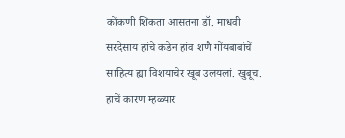कोंकणी शिकता आसतना डॉ. माधवी सरदेसाय हांचे कडेन हांव शणै गोंयबाबांचें साहित्य ह्या विशयाचेर खूब उलयलां. खुबूच. हाचें कारण म्हळ्यार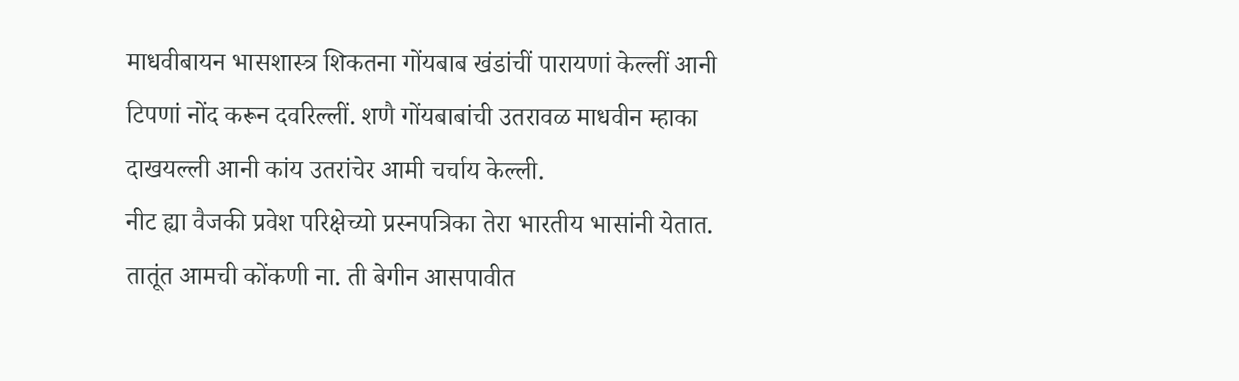माधवीबायन भासशास्त्र शिकतना गोंयबाब खंडांचीं पारायणां केल्लीं आनी टिपणां नोंद करून दवरिल्लीं. शणै गोंयबाबांची उतरावळ माधवीन म्हाका दाखयल्ली आनी कांय उतरांचेर आमी चर्चाय केल्ली.
नीट ह्या वैजकी प्रवेश परिक्षेच्यो प्रस्नपत्रिका तेरा भारतीय भासांनी येतात. तातूंत आमची कोंकणी ना. ती बेगीन आसपावीत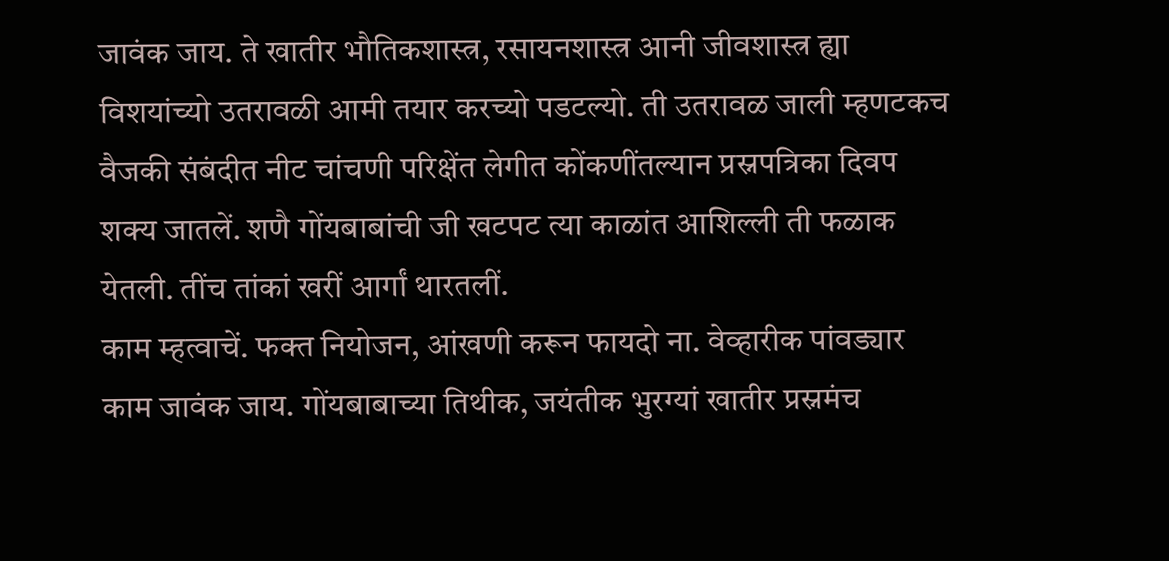जावंक जाय. ते खातीर भौतिकशास्त्र, रसायनशास्त्र आनी जीवशास्त्र ह्या विशयांच्यो उतरावळी आमी तयार करच्यो पडटल्यो. ती उतरावळ जाली म्हणटकच वैजकी संबंदीत नीट चांचणी परिक्षेंत लेगीत कोंकणींतल्यान प्रस्नपत्रिका दिवप शक्य जातलें. शणै गोंयबाबांची जी खटपट त्या काळांत आशिल्ली ती फळाक येतली. तींच तांकां खरीं आर्गां थारतलीं.
काम म्हत्वाचें. फक्त नियोजन, आंखणी करून फायदो ना. वेव्हारीक पांवड्यार काम जावंक जाय. गोंयबाबाच्या तिथीक, जयंतीक भुरग्यां खातीर प्रस्नमंच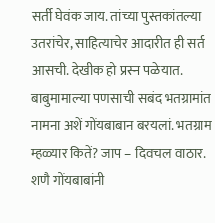सर्ती घेवंक जाय. तांच्या पुस्तकांतल्या उतरांचेर, साहित्याचेर आदारीत ही सर्त आसची. देखीक हो प्रस्न पळेयात. बाबुमामाल्या पणसाची सबंद भतग्रामांत नामना अशें गोंयबाबान बरयलां. भतग्राम म्हळ्यार कितें? जाप – दिवचल वाठार.
शणै गोंयबाबांनी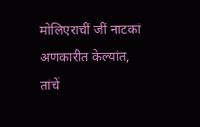मोलिएराचीं जीं नाटकां अणकारीत केल्यांत, तांचें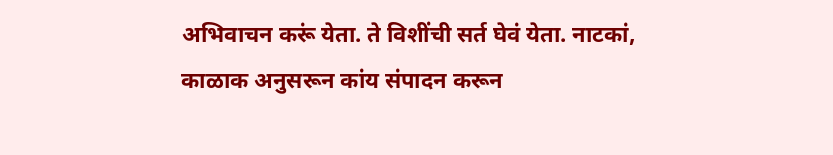अभिवाचन करूं येता. ते विशींची सर्त घेवं येता. नाटकां, काळाक अनुसरून कांय संपादन करून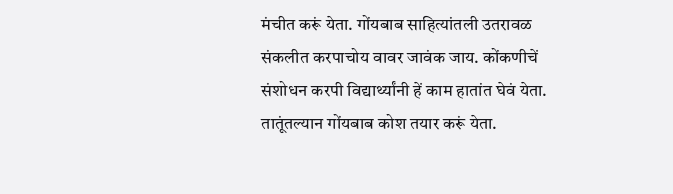मंचीत करूं येता. गोंयबाब साहित्यांतली उतरावळ संकलीत करपाचोय वावर जावंक जाय. कोंकणीचें संशोधन करपी विद्यार्थ्यांनी हें काम हातांत घेवं येता. तातूंतल्यान गोंयबाब कोश तयार करूं येता.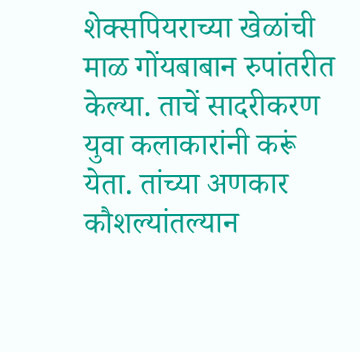शेक्सपियराच्या खेळांची माळ गोंयबाबान रुपांतरीत केल्या. ताचें सादरीकरण युवा कलाकारांनी करूं येता. तांच्या अणकार कौशल्यांतल्यान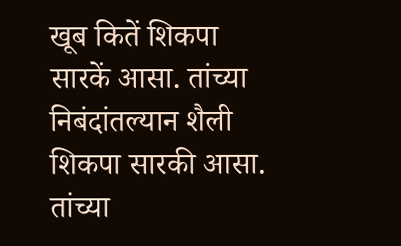खूब कितें शिकपा सारकें आसा. तांच्या निबंदांतल्यान शैली शिकपा सारकी आसा. तांच्या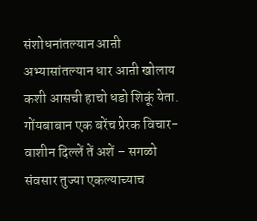संशोधनांतल्यान आऩी अभ्यासांतल्यान धार आऩी खोलाय कशी आसची हाचो धडो शिकूं येता.
गोंयबाबान एक बरेंच प्रेरक विचार-वाशीन दिल्लें तें अशें – सगळो संवसार तुज्या एकल्याच्याच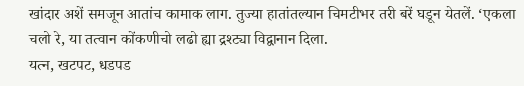खांदार अशें समजून आतांच कामाक लाग. तुज्या हातांतल्यान चिमटीभर तरी बरें घडून येतलें. ‘एकला चलो रे, या तत्वान कोंकणीचो लढो ह्या द्रश्ट्या विद्वानान दिला.
यत्न, खटपट, धडपड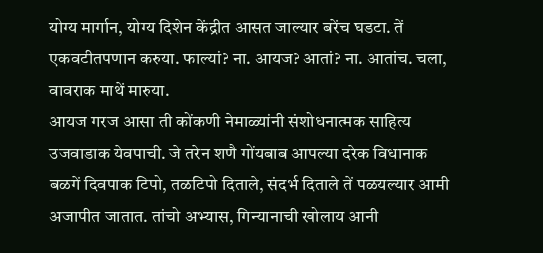योग्य मार्गान, योग्य दिशेन केंद्रीत आसत जाल्यार बरेंच घडटा. तें एकवटीतपणान करुया. फाल्यां? ना. आयज? आतां? ना. आतांच. चला, वावराक माथें मारुया.
आयज गरज आसा ती कोंकणी नेमाळ्यांनी संशोधनात्मक साहित्य उजवाडाक येवपाची. जे तरेन शणै गोंयबाब आपल्या दरेक विधानाक बळगें दिवपाक टिपो, तळटिपो दिताले, संदर्भ दिताले तें पळयल्यार आमी अजापीत जातात. तांचो अभ्यास, गिन्यानाची खोलाय आनी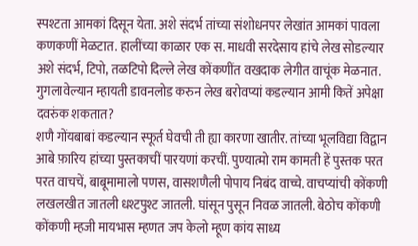स्पश्टता आमकां दिसून येता. अशे संदर्भ तांच्या संशोधनपर लेखांत आमकां पावला कणकणीं मेळटात. हालींच्या काळार एक स. माधवी सरदेसाय हांचे लेख सोडल्यार अशे संदर्भ, टिपो, तळटिपो दिल्ले लेख कोंकणींत वखदाक लेगीत वाचूंक मेळनात. गुगलावेल्यान म्हायती डावनलोड करुन लेख बरोवप्यां कडल्यान आमी कितें अपेक्षा दवरुंक शकतात?
शणै गोंयबाबां कडल्यान स्फूर्त घेवची ती ह्या कारणा खातीर. तांच्या भूलविद्या विद्वान आबे फ़ारिय हांच्या पुस्तकाचीं पारयणां करचीं. पुण्यात्मो राम कामती हें पुस्तक परत परत वाचचें, बाबूमामालो पणस, वासशणैली पोपाय निबंद वाच्चे. वाचप्यांची कोंकणी लखलखीत जातली धश्टपुश्ट जातली. घांसून पुसून निवळ जातली. बेठोच कोंकणी कोंकणी म्हजी मायभास म्हणत जप केलो म्हूण कांय साध्य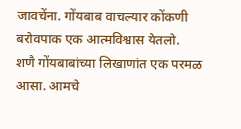जावचेंना. गोंयबाब वाचल्यार कोंकणी बरोवपाक एक आत्मविश्वास येतलो.
शणै गोंयबाबांच्या लिखाणांत एक परमळ आसा. आमचे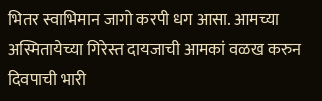भितर स्वाभिमान जागो करपी धग आसा. आमच्या अस्मितायेच्या गिरेस्त दायजाची आमकां वळख करुन दिवपाची भारी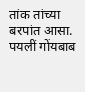तांक तांच्या बरपांत आसा. पयलीं गोंयबाब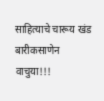साहित्याचे चारूय खंड बारीकसाणेन वाचुया!!!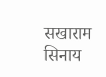सखाराम सिनाय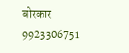बोरकार
9923306751